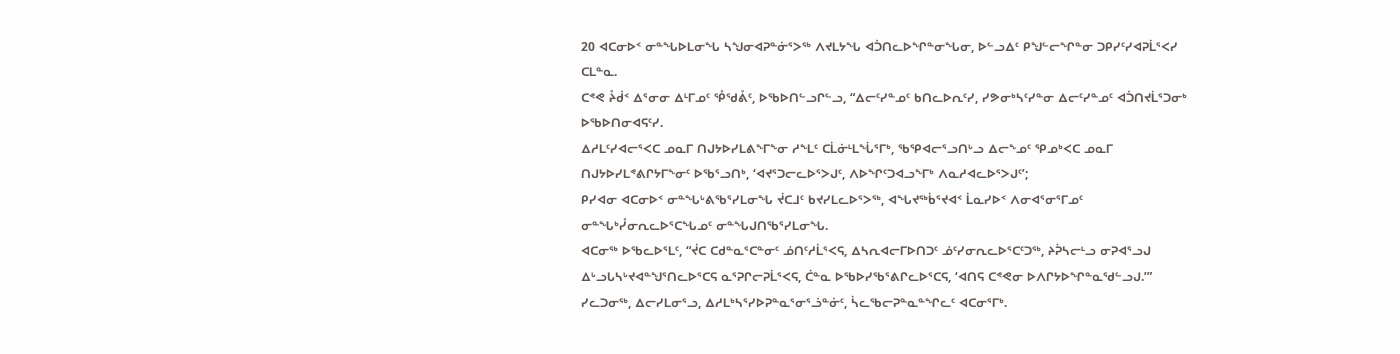20 ᐊᑕᓂᐅᑉ ᓂᓐᖓᐅᒪᓂᖓ ᓴᖑᓂᐊᕈᓐᓃᕐᐳᖅ ᐱᔪᒪᔭᖓ ᐊᑑᑎᓚᐅᖏᓐᓂᖓᓂ, ᐅᓪᓗᐃᑦ ᑭᖑᓪᓕᖏᓐᓂ ᑐᑭᓯᑦᓯᐊᕈᒫᕐᐸᓯ ᑕᒪᓐᓇ.
ᑕᕝᕙ ᔧᑰᑉ ᐃᕐᓂᓂ ᐃᒻᒥᓄᑦ ᕾᖁᕔᑦ, ᐅᖃᐅᑎᓪᓗᒋᓪᓗ, “ᐃᓕᑦᓯᓐᓄᑦ ᑲᑎᓚᐅᕆᑦᓯ, ᓯᕗᓂᒃᓴᑦᓯᓐᓂ ᐃᓕᑦᓯᓐᓄᑦ ᐊᑑᑎᔪᒫᕐᑐᓂᒃ ᐅᖃᐅᑎᓂᐊᕋᑦᓯ.
ᐃᓱᒪᑦᓯᐊᓕᕐᐸᑕ ᓄᓇᒥ ᑎᒍᔭᐅᓯᒪᕕᖕᒥᖕᓂ ᓱᖕᒪᑦ ᑕᒫᓃᒻᒪᖔᕐᒥᒃ, ᖃᕿᐊᓕᕐᓗᑎᒡᓗ ᐃᓕᖕᓄᑦ ᕿᓄᒃᐸᑕ ᓄᓇᒥ ᑎᒍᔭᐅᓯᒪᕝᕕᒋᔭᒥᖕᓂᑦ ᐅᖃᕐᓗᑎᒃ, ‘ᐊᔪᕐᑐᓕᓚᐅᕐᐳᒍᑦ, ᐱᐅᖏᑦᑐᐊᓗᖕᒥᒃ ᐱᓇᓱᐊᓚᐅᕐᐳᒍᑦ’;
ᑭᓯᐊᓂ ᐊᑕᓂᐅᑉ ᓂᓐᖓᒡᕕᖃᕐᓯᒪᓂᖓ ᔫᑕᒧᑦ ᑲᔪᓯᒪᓚᐅᕐᐳᖅ, ᐊᖓᔪᖅᑳᕐᔪᐊᑉ ᒫᓇᓯᐅᑉ ᐱᓂᐊᕐᓂᕐᒥᓄᑦ ᓂᓐᖓᒃᓮᓂᕆᓚᐅᕐᑕᖓᓄᑦ ᓂᓐᖓᒍᑎᖃᕐᓯᒪᓂᖓ.
ᐊᑕᓂᖅ ᐅᖃᓚᐅᕐᒪᑦ, “ᔫᑕ ᑕᑯᓐᓇᕐᑕᓐᓂᑦ ᓅᑎᑦᓱᒫᕐᐸᕋ, ᐃᓴᕆᐊᓕᒥᐅᑎᑐᑦ ᓅᑦᓯᓂᕆᓚᐅᕐᑕᑦᑐᖅ, ᔨᕉᓴᓕᒻᓗ ᓂᕈᐊᕐᓗᒍ ᐃᒡᓗᒐᓴᒡᔪᐊᓐᖑᕐᑎᓚᐅᕐᑕᕋ ᓇᕐᕈᒋᓕᕈᒫᕐᐸᕋ, ᑖᓐᓇ ᐅᖃᐅᓯᖃᕐᕕᒋᓚᐅᕐᑕᕋ, ‘ᐊᑎᕋ ᑕᕝᕙᓂ ᐅᐱᒋᔭᐅᖏᓐᓇᖁᓪᓗᒍ.’”
ᓯᓚᑐᓂᖅ, ᐃᓕᓯᒪᓂᕐᓗ, ᐃᓱᒪᒃᓴᕐᓯᐅᕈᓐᓇᕐᓂᕐᓘᓐᓃᑦ, ᓵᓚᖃᓕᕈᓐᓇᓐᖏᓚᑦ ᐊᑕᓂᕐᒥᒃ.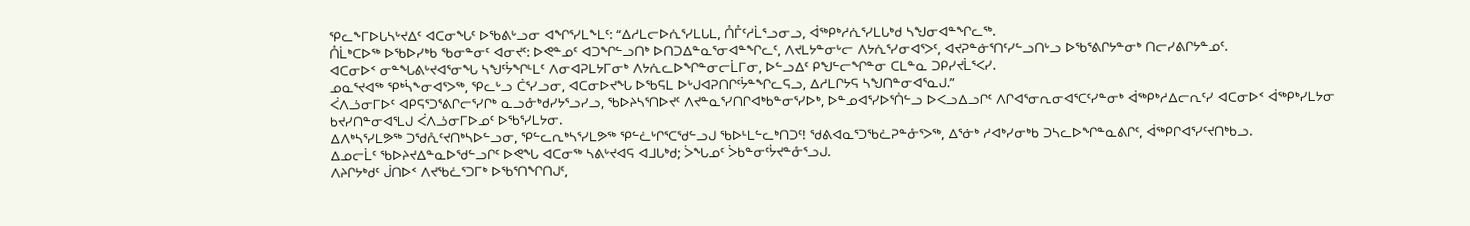ᕿᓚᖕᒥᐅᒐᓴᒡᔪᐃᑦ ᐊᑕᓂᖓᑦ ᐅᖃᕕᒡᓗᓂ ᐊᖏᕐᓯᒪᖕᒪᑦ: “ᐃᓱᒪᓕᐅᕇᕐᓯᒪᒐᒪ, ᑍᒤᑦᓱᒫᕐᓗᓂᓗ, ᐋᖅᑭᒃᓱᕇᕐᓯᒪᒐᒃᑯ ᓴᖑᓂᐊᓐᖏᓚᖅ.
ᑍᒫᒃᑕᐅᖅ ᐅᖃᐅᓯᒃᑲ ᖃᓂᓐᓂᑦ ᐊᓂᔪᑦ: ᐅᕙᓐᓄᑦ ᐊᑐᖏᓪᓗᑎᒃ ᐅᑎᑐᐃᓐᓇᕐᓂᐊᓐᖏᓚᑦ, ᐱᔪᒪᔭᓐᓂᒡᓕ ᐱᔭᕇᕐᓯᓂᐊᕐᐳᑦ, ᐊᔪᕈᓐᓃᕐᑎᑦᓯᓪᓗᑎᒡᓗ ᐅᖃᕐᕕᒋᔭᓐᓂᒃ ᑎᓕᓯᕕᒋᔭᓐᓄᑦ.
ᐊᑕᓂᐅᑉ ᓂᓐᖓᕕᒡᔪᐊᕐᓂᖓ ᓴᖑᑦᔮᖏᒻᒪᑦ ᐱᓂᐊᕈᒪᔭᒥᓂᒃ ᐱᔭᕇᓚᐅᖏᓐᓂᓕᒫᒥᓂ, ᐅᓪᓗᐃᑦ ᑭᖑᓪᓕᖏᓐᓂ ᑕᒪᓐᓇ ᑐᑭᓯᔪᒫᕐᐸᓯ.
ᓄᓇᕐᔪᐊᖅ ᕿᒃᓵᖕᓂᐊᕐᐳᖅ, ᕿᓚᒡᓗ ᑖᕐᓯᓗᓂ, ᐊᑕᓂᐅᔪᖓ ᐅᖃᕋᒪ ᐅᒡᒍᐊᕈᑎᒋᑦᔮᓐᖏᓚᕋᓗ, ᐃᓱᒪᒋᔭᕋ ᓴᖑᑎᓐᓂᐊᕐᓇᒍ.”
ᐹᐱᓘᓂᒥᐅᑦ ᐊᑭᕋᕐᑐᕐᕕᒋᓕᕐᓯᒋᒃ ᓇᓗᓁᒃᑯᓯᔭᕐᓗᓯᓗ, ᖃᐅᔨᓴᕐᑎᐅᔪᑦ ᐱᔪᓐᓇᕐᓯᑎᒋᐊᒃᑲᓐᓂᕐᓯᐅᒃ, ᐅᓐᓄᐊᕐᓯᐅᕐᑏᓪᓗ ᐅᐸᓗᐃᓗᒋᑦ ᐱᒋᐊᕐᓂᕆᓂᐊᕐᑕᑦᓯᓐᓂᒃ ᐋᖅᑭᒃᓱᐃᓕᕆᑦᓯ ᐊᑕᓂᐅᑉ ᐋᖅᑭᒃᓯᒪᔭᓂ ᑲᔪᓯᑎᓐᓂᐊᕐᒪᒍ ᐹᐱᓘᓂᒥᐅᓄᑦ ᐅᖃᕐᓯᒪᔭᓂ.
ᐃᐱᒃᓴᕐᓯᒪᕗᖅ ᑐᖁᕅᑦᔪᑎᒃᓴᐅᓪᓗᓂ, ᕿᓪᓚᕆᒃᓴᕐᓯᒪᕗᖅ ᕿᓪᓛᒡᒋᕐᑕᖁᓪᓗᒍ ᖃᐅᒻᒪᓪᓚᒃᑎᑐᑦ! ᖁᕕᐊᓇᕐᑐᖃᓛᕈᓐᓁᕐᐳᖅ, ᐃᕐᓃᒃ ᓱᐊᒃᓯᓂᒃᑲ ᑐᓴᓚᐅᖏᓐᓇᕕᒋᑦ, ᐋᖅᑭᒋᐊᕐᓯᑦᔪᑎᒃᑲᓗ.
ᐃᓄᓕᒫᑦ ᖃᐅᔨᔪᐃᓐᓇᐅᖁᓪᓗᒋᑦ ᐅᕙᖓ ᐊᑕᓂᖅ ᓴᕕᒡᔪᐊᕋ ᐊᒧᒐᒃᑯ; ᐴᖓᓄᑦ ᐴᑲᓐᓂᑦᔮᔪᓐᓁᕐᓗᒍ.
ᐱᔨᒋᔭᒃᑯᑦ ᒎᑎᐅᑉ ᐱᔪᖃᓛᕐᑐᒥᒃ ᐅᖃᕐᑎᖏᑎᒍᑦ,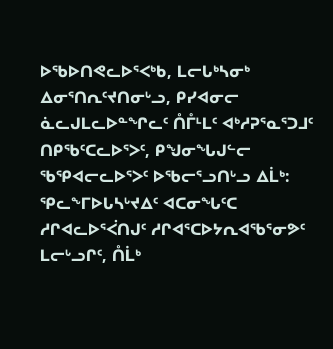ᐅᖃᐅᑎᕙᓚᐅᕐᐸᒃᑲ, ᒪᓕᒐᒃᓴᓂᒃ ᐃᓂᕐᑎᕆᑦᔪᑎᓂᒡᓗ, ᑭᓯᐊᓂᓕ ᓈᓚᒍᒪᓚᐅᓐᖏᓚᑦ ᑍᒤᒻᒪᑦ ᐊᒃᓱᕈᕐᓇᕐᑐᒧᑦ ᑎᑭᖃᑦᑕᓚᐅᕐᐳᑦ, ᑭᖑᓂᖓᒍᓪᓕ ᖃᕿᐊᓕᓚᐅᕐᐳᑦ ᐅᖃᓕᕐᓗᑎᒡᓗ ᐃᒫᒃ: ᕿᓚᖕᒥᐅᒐᓴᒡᔪᐃᑦ ᐊᑕᓂᖓᑦᑕ ᓱᒋᐊᓚᐅᕐᐹᑎᒍᑦ ᓱᒋᐊᕐᑕᐅᔭᕆᐊᖃᕐᓂᕗᑦ ᒪᓕᒡᓗᒋᑦ, ᑍᒫᒃ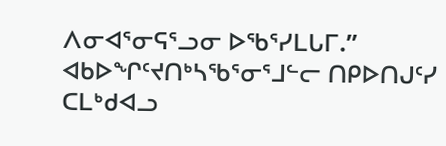ᐱᓂᐊᕐᓂᕋᕐᓗᓂ ᐅᖃᕐᓯᒪᒐᒥ.”
ᐊᑲᐅᖏᑦᔪᑎᒃᓴᖃᕐᓂᕐᒧᓪᓕ ᑎᑭᐅᑎᒍᑦᓯ ᑕᒪᒃᑯᐊᓗ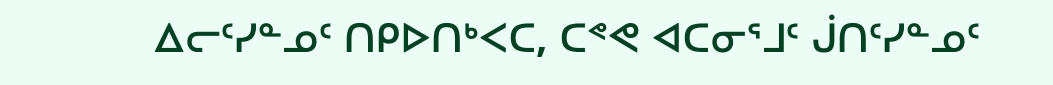ᐃᓕᑦᓯᓐᓄᑦ ᑎᑭᐅᑎᒃᐸᑕ, ᑕᕝᕙ ᐊᑕᓂᕐᒧᑦ ᒎᑎᑦᓯᓐᓄᑦ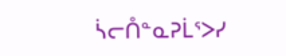ᓵᓕᑍᓐᓇᕈᒫᕐᐳᓯ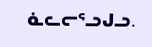ᓈᓚᓕᕐᓗᒍᓗ.